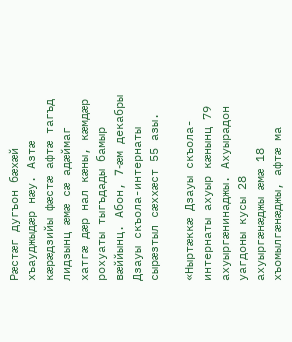Рæстæг дугъон бæхæй хъауджыдæр нæу. Азтæ кæрæдзийы фæстæ афтæ тагъд лидзынц æмæ сæ адæймаг  хатгæ дæр нал кæны, кæмдæр рохуаты тыгъдады бамыр вæййынц. Абон, 7-æм декабры Дзауы скъола-интернаты  сырæзтыл сæххæст 55 азы.

«Ныртæккæ Дзауы скъола-интернаты ахуыр кæнынц 79 ахуыргæнинаджы. Ахуырадон уагдоны кусы 28 ахуыргæнæджы æмæ 18 хъомылгæнæджы, афтæ ма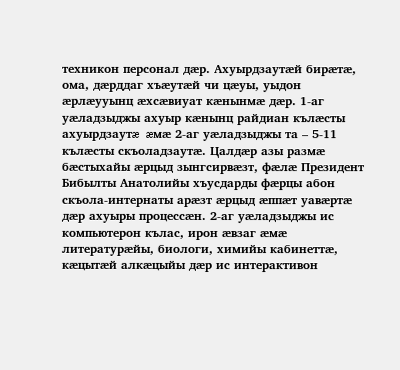техникон персонал дæр. Ахуырдзаутæй бирæтæ, ома, дæрддаг хъæутæй чи цæуы, уыдон æрлæууынц æхсæвиуат кæнынмæ дæр. 1-аг уæладзыджы ахуыр кæнынц райдиан кълæсты ахуырдзаутæ æмæ 2-аг уæладзыджы та – 5-11 кълæсты скъоладзаутæ. Цалдæр азы размæ бæстыхайы æрцыд зынгсирвæзт, фæлæ Президент Бибылты Анатолийы хъусдарды фæрцы абон скъола-интернаты арæзт æрцыд æппæт уавæртæ дæр ахуыры процессæн. 2-аг уæладзыджы ис компьютерон кълас, ирон æвзаг æмæ литературæйы, биологи, химийы кабинеттæ, кæцытæй алкæцыйы дæр ис интерактивон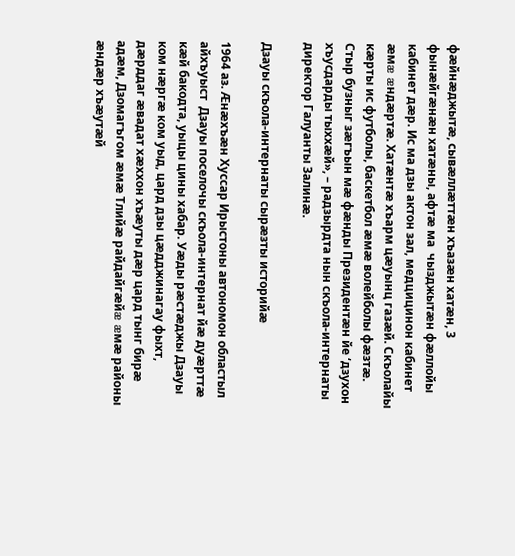фæйнæджытæ, сывæллæттæн хъазæн хатæн, 3 фынæйгæнæн хатæны, афтæ ма  чызджытæн фæллойы кабинет дæр. Ис ма дзы актон зал, медцицинон кабинет æмæ æндæртæ. Хатæнтæ хъарм цæуынц газæй. Скъолайы кæрты ис футболы, баскетбол æмæ волейболы фæзтæ. Стыр бузныг зæгъын мæ фæнды Президентæн йе ‘дзухон хъусдарды тыххæй», – радзырдта нын скъола-интернаты директор Галуанты Залинæ.

Дзауы скъола-интернаты сырæзты историйæ

1964 аз. Æнæхъæн Хуссар Ирыстоны автономон областыл айхъуыст  Дзауы поселочы скъола-интернат йæ дуæрттæ кæй бакодта, уыцы цины хабар. Уæды рæстæджы Дзауы ком нæргæ ком уыд, цард дзы цæдджинагау фыхт, дæрддаг æвадат хæххон хъæуты дæр цард тынг бирæ адæм, Дзомагъгом æмæ Тлийæ райдайгæйæ æмæ районы æндæр хъæутæй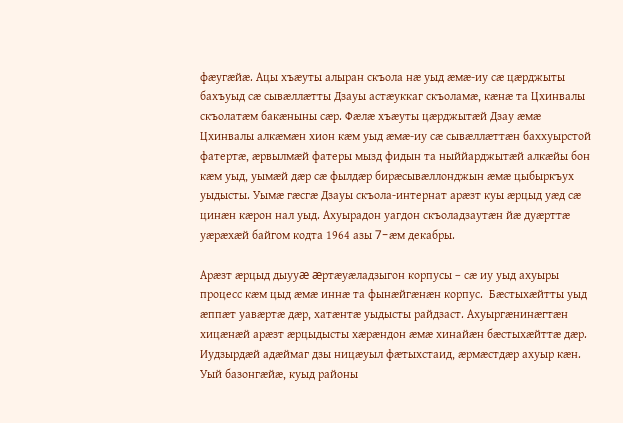фæугæйæ. Ацы хъæуты алыран скъола нæ уыд æмæ-иу сæ цæрджыты бахъуыд сæ сывæллæтты Дзауы астæуккаг скъоламæ, кæнæ та Цхинвалы скъолатæм бакæныны сæр. Фæлæ хъæуты цæрджытæй Дзау æмæ Цхинвалы алкæмæн хион кæм уыд æмæ-иу сæ сывæллæттæн баххуырстой фатертæ, æрвылмæй фатеры мызд фидын та ныййарджытæй алкæйы бон кæм уыд, уымæй дæр сæ фылдæр бирæсывæллонджын æмæ цыбыркъух уыдысты. Уымæ гæсгæ Дзауы скъола-интернат арæзт куы æрцыд уæд сæ цинæн кæрон нал уыд. Ахуырадон уагдон скъоладзаутæн йæ дуæрттæ уæрæхæй байгом кодта 1964 азы 7-æм декабры.

Арæзт æрцыд дыууæ æртæуæладзыгон корпусы – сæ иу уыд ахуыры процесс кæм цыд æмæ иннæ та фынæйгæнæн корпус.  Бæстыхæйтты уыд æппæт уавæртæ дæр, хатæнтæ уыдысты райдзаст. Ахуыргæнинæгтæн хицæнæй арæзт æрцыдысты хæрæндон æмæ хинайæн бæстыхæйттæ дæр. Иудзырдæй адæймаг дзы ницæуыл фæтыхстаид, æрмæстдæр ахуыр кæн. Уый базонгæйæ, куыд районы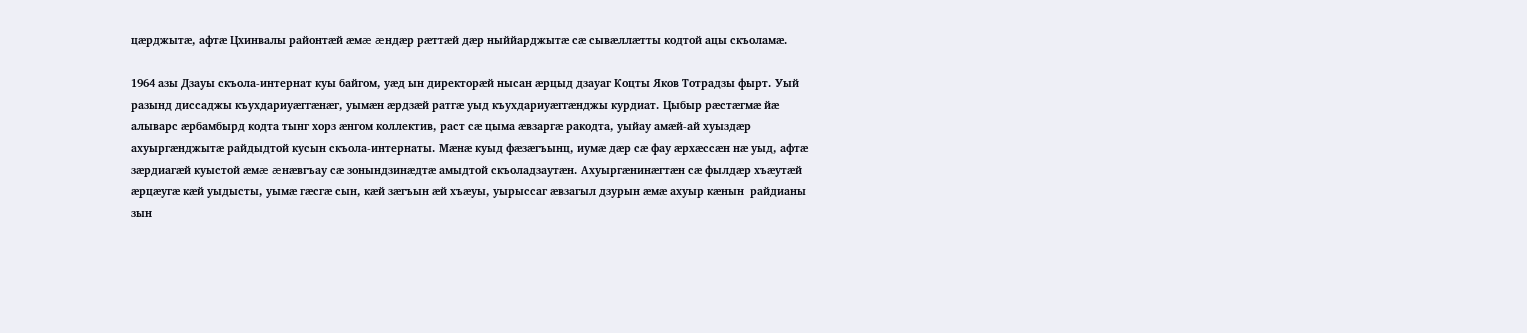цæрджытæ, афтæ Цхинвалы районтæй æмæ æндæр рæттæй дæр ныййарджытæ сæ сывæллæтты кодтой ацы скъоламæ.

1964 азы Дзауы скъола-интернат куы байгом, уæд ын директорæй нысан æрцыд дзауаг Коцты Яков Тотрадзы фырт. Уый разынд диссаджы къухдариуæггæнæг, уымæн æрдзæй ратгæ уыд къухдариуæггæнджы курдиат. Цыбыр рæстæгмæ йæ алыварс æрбамбырд кодта тынг хорз æнгом коллектив, раст сæ цыма æвзаргæ ракодта, уыйау амæй-ай хуыздæр ахуыргæнджытæ райдыдтой кусын скъола-интернаты. Мæнæ куыд фæзæгъынц, иумæ дæр сæ фау æрхæссæн нæ уыд, афтæ зæрдиагæй куыстой æмæ æнæвгъау сæ зонындзинæдтæ амыдтой скъоладзаутæн. Ахуыргæнинæгтæн сæ фылдæр хъæутæй æрцæугæ кæй уыдысты, уымæ гæсгæ сын, кæй зæгъын æй хъæуы, уырыссаг æвзагыл дзурын æмæ ахуыр кæнын  райдианы зын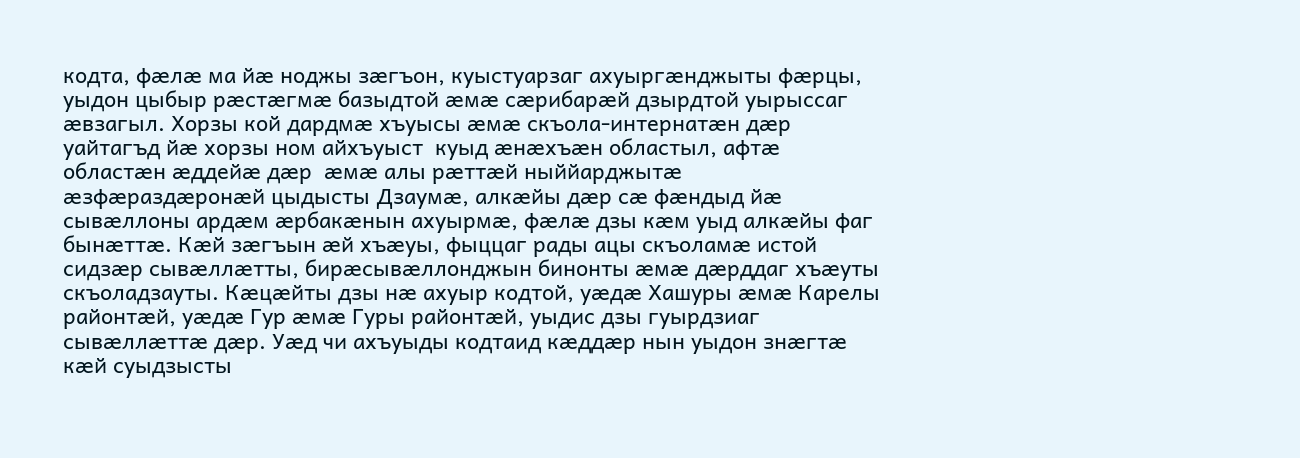кодта, фæлæ ма йæ ноджы зæгъон, куыстуарзаг ахуыргæнджыты фæрцы, уыдон цыбыр рæстæгмæ базыдтой æмæ сæрибарæй дзырдтой уырыссаг æвзагыл. Хорзы кой дардмæ хъуысы æмæ скъола-интернатæн дæр уайтагъд йæ хорзы ном айхъуыст  куыд æнæхъæн областыл, афтæ областæн æддейæ дæр  æмæ алы рæттæй ныййарджытæ æзфæраздæронæй цыдысты Дзаумæ, алкæйы дæр сæ фæндыд йæ сывæллоны ардæм æрбакæнын ахуырмæ, фæлæ дзы кæм уыд алкæйы фаг бынæттæ. Кæй зæгъын æй хъæуы, фыццаг рады ацы скъоламæ истой сидзæр сывæллæтты, бирæсывæллонджын бинонты æмæ дæрддаг хъæуты скъоладзауты. Кæцæйты дзы нæ ахуыр кодтой, уæдæ Хашуры æмæ Карелы районтæй, уæдæ Гур æмæ Гуры районтæй, уыдис дзы гуырдзиаг сывæллæттæ дæр. Уæд чи ахъуыды кодтаид кæддæр нын уыдон знæгтæ кæй суыдзысты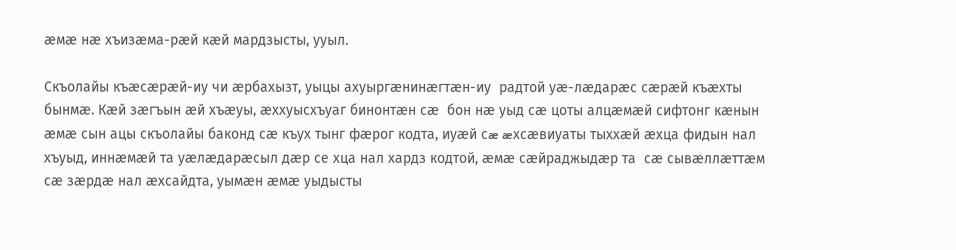æмæ нæ хъизæма-рæй кæй мардзысты, ууыл.

Скъолайы къæсæрæй-иу чи æрбахызт, уыцы ахуыргæнинæгтæн-иу  радтой уæ-лæдарæс сæрæй къæхты бынмæ. Кæй зæгъын æй хъæуы, æххуысхъуаг бинонтæн сæ  бон нæ уыд сæ цоты алцæмæй сифтонг кæнын æмæ сын ацы скъолайы баконд сæ къух тынг фæрог кодта, иуæй сæ æхсæвиуаты тыххæй æхца фидын нал хъуыд, иннæмæй та уæлæдарæсыл дæр се хца нал хардз кодтой, æмæ сæйраджыдæр та  сæ сывæллæттæм сæ зæрдæ нал æхсайдта, уымæн æмæ уыдысты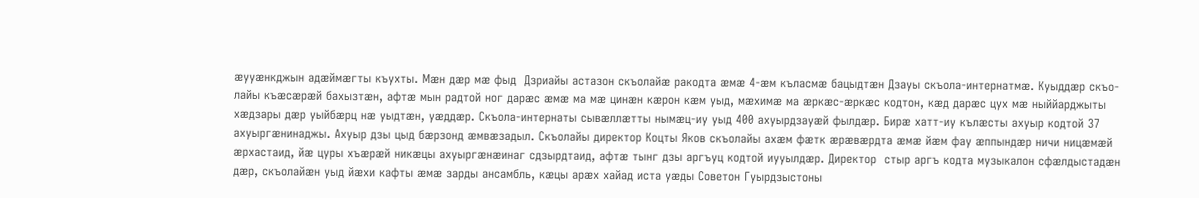æууæнкджын адæймæгты къухты. Мæн дæр мæ фыд  Дзриайы астазон скъолайæ ракодта æмæ 4-æм къласмæ бацыдтæн Дзауы скъола-интернатмæ. Куыддæр скъо-лайы къæсæрæй бахызтæн, афтæ мын радтой ног дарæс æмæ ма мæ цинæн кæрон кæм уыд, мæхимæ ма æркæс-æркæс кодтон, кæд дарæс цух мæ ныййарджыты хæдзары дæр уыйбæрц нæ уыдтæн, уæддæр. Скъола-интернаты сывæллæтты нымæц-иу уыд 400 ахуырдзауæй фылдæр. Бирæ хатт-иу кълæсты ахуыр кодтой 37 ахуыргæнинаджы. Ахуыр дзы цыд бæрзонд æмвæзадыл. Скъолайы директор Коцты Яков скъолайы ахæм фæтк æрæвæрдта æмæ йæм фау æппындæр ничи ницæмæй æрхастаид, йæ цуры хъæрæй никæцы ахуыргæнæинаг сдзырдтаид, афтæ тынг дзы аргъуц кодтой иууылдæр. Директор  стыр аргъ кодта музыкалон сфæлдыстадæн дæр, скъолайæн уыд йæхи кафты æмæ зарды ансамбль, кæцы арæх хайад иста уæды Советон Гуырдзыстоны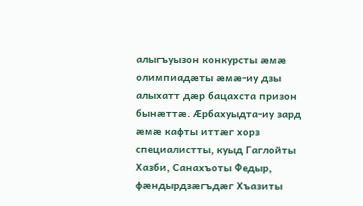алыгъуызон конкурсты æмæ олимпиадæты æмæ-иу дзы алыхатт дæр бацахста призон бынæттæ. Æрбахуыдта-иу зард æмæ кафты иттæг хорз специалистты, куыд Гаглойты Хазби, Санахъоты Федыр, фæндырдзæгъдæг Хъазиты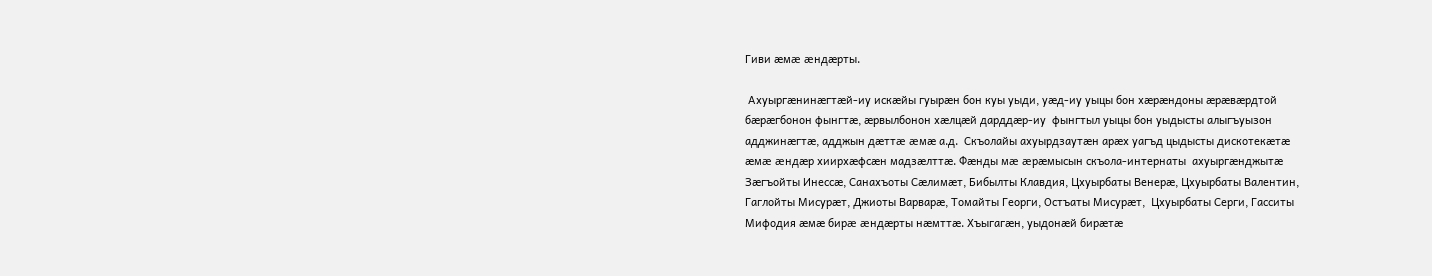Гиви æмæ æндæрты.

 Ахуыргæнинæгтæй-иу искæйы гуырæн бон куы уыди, уæд-иу уыцы бон хæрæндоны æрæвæрдтой бæрæгбонон фынгтæ, æрвылбонон хæлцæй дарддæр-иу  фынгтыл уыцы бон уыдысты алыгъуызон адджинæгтæ, адджын дæттæ æмæ а.д.  Скъолайы ахуырдзаутæн арæх уагъд цыдысты дискотекæтæ æмæ æндæр хиирхæфсæн мадзæлттæ. Фæнды мæ æрæмысын скъола-интернаты  ахуыргæнджытæ Зæгъойты Инессæ, Санахъоты Сæлимæт, Бибылты Клавдия, Цхуырбаты Венерæ, Цхуырбаты Валентин,  Гаглойты Мисурæт, Джиоты Варварæ, Томайты Георги, Остъаты Мисурæт,  Цхуырбаты Серги, Гасситы Мифодия æмæ бирæ æндæрты нæмттæ. Хъыгагæн, уыдонæй бирæтæ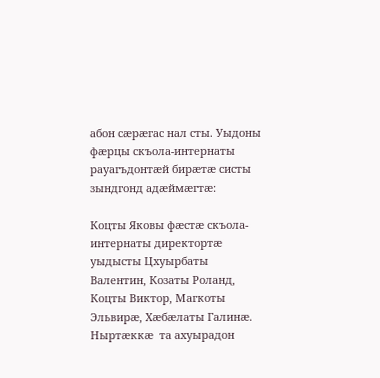абон сæрæгас нал сты. Уыдоны фæрцы скъола-интернаты рауагъдонтæй бирæтæ систы зындгонд адæймæгтæ:

Коцты Яковы фæстæ скъола-интернаты директортæ уыдысты Цхуырбаты Валентин, Козаты Роланд, Коцты Виктор, Магкоты Эльвирæ, Хæбæлаты Галинæ. Ныртæккæ  та ахуырадон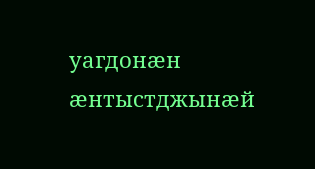уагдонæн æнтыстджынæй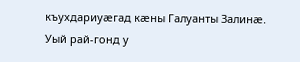къухдариуæгад кæны Галуанты Залинæ. Уый рай-гонд у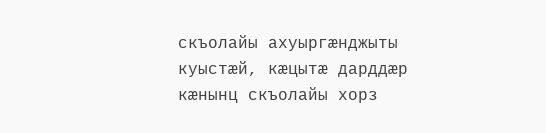скъолайы ахуыргæнджыты куыстæй, кæцытæ дарддæр кæнынц скъолайы хорз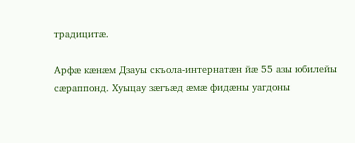традицитæ.

Арфæ кæнæм Дзауы скъола-интернатæн йæ 55 азы юбилейы сæраппонд. Хуыцау зæгъæд æмæ фидæны уагдоны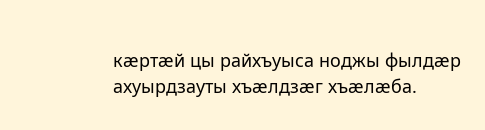кæртæй цы райхъуыса ноджы фылдæр ахуырдзауты хъæлдзæг хъæлæба.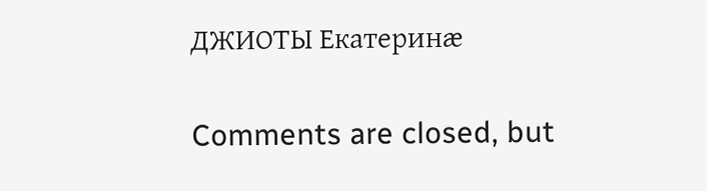ДЖИОТЫ Екатеринæ

Comments are closed, but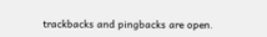trackbacks and pingbacks are open.